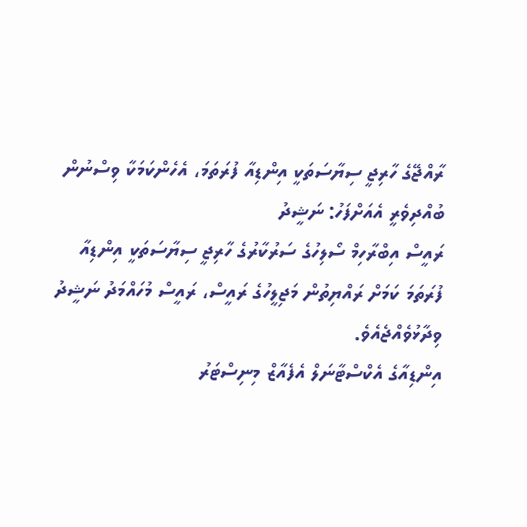ރާއްޖޭގެ ހާރިޖީ ސިޔާސަތަކީ އިންޑިއާ ފުރަތަމަ، އެހެންކަމަކާ ވިސްނުން ބުއްދިވެރީ އެއަށްފަހު: ނަޝީދު
ރައީސް އިބްރާހިމް ސޯލިހުގެ ސަރުކާރުގެ ހާރިޖީ ސިޔާސަތަކީ އިންޑިއާ ފުރަތަމަ ކަމަށް ރައްޔިތުން މަޖިލީހުގެ ރައީސް، ރައީސް މުހައްމަދު ނަޝީދު ވިދާޅުވެއްޖެއެވެ.
އިންޑިއާގެ އެކްސްޓާނަލް އެފެއާޒް މިނިސްޓަރު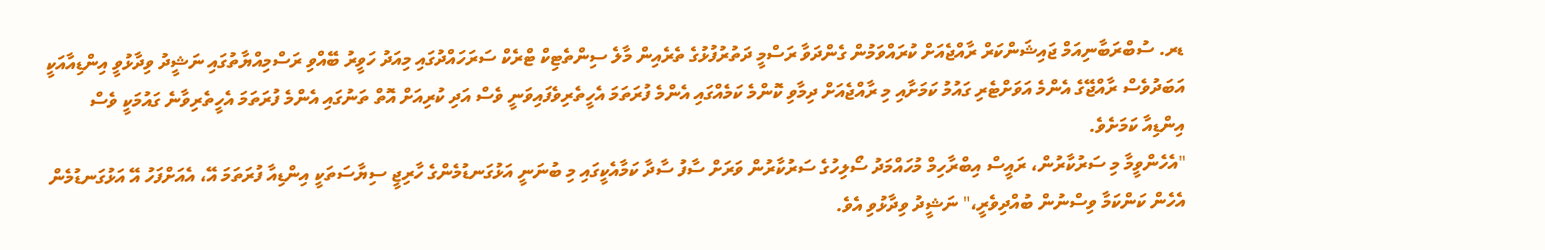ޑރ. ސުބްރަބާނިއަމް ޖައިޝަންކަރް ރާއްޖެއަށް ކުރައްވަމުން ގެންދަވާ ރަސްމީ ދަތުރުފުޅުގެ ތެރެއިން މާލެ ސިންތެޓިކް ޓްރެކް ސަރަހައްދުގައި މިއަދު ހަވީރު ބޭއްވި ރަސްމިއްޔާތުގައި ނަޝީދު ވިދާޅުވީ އިންޑިއާއަކީ އަބަދުވެސް ރާއްޖޭގެ އެންމެ އަވަށްޓެރި ގައުމު ކަމަށާއި މި ރާއްޖެއަށް ދިމާވި ކޮންމެ ކަމެއްގައި އެންމެ ފުރަތަމަ އެހީތެރިވެފައިވަނީ ވެސް އަދި ކުރިއަށް އޮތް ތަނުގައި އެންމެ ފުރަތަމަ އެހީތެރިވާނެ ގައުމަކީ ވެސް އިންޑިއާ ކަމަށެވެ.
"އެހެންވީމާ މި ސަރުކާރުން، ރައީސް އިބްރާހިމް މުހައްމަދު ސޯލިހުގެ ސަރުކާރުން ވަރަށް ސާފު ސާދާ ކަމާއެކީގައި މި ބުނަނީ އަޅުގަނޑުމެންގެ ހާރިޖީ ސިޔާސަތަކީ އިންޑިއާ ފުރަތަމަ އޭ، އެއަށްފަހު އޭ އަޅުގަނޑުމެން އެހެން ކަންކަމާ ވިސްނުން ބުއްދިވެރީ،" ނަޝީދު ވިދާޅުވި އެވެ.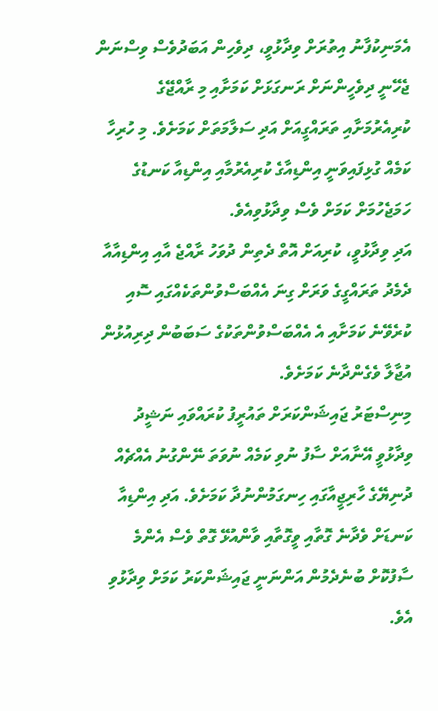އެމަނިކުފާނު އިތުރަށް ވިދާޅުވީ، ދިވެހިން އަބަދުވެސް ވިސްނަން ޖެހޭނީ ދިވެހީންނަށް ރަނގަޅަށް ކަމަށާއި މި ރާއްޖޭގެ ކުރިއެރުމަށާއި ތަރައްގީއަށް އަދި ސަލާމަތަށް ކަމަށެވެ. މި ހުރިހާ ކަމެއް ގުޅިފައިވަނީ އިންޑިއާގެ ކުރިއެރުމާއި އިންޑިއާ ކަނޑުގެ ހަމަޖެހުމަށް ކަމަށް ވެސް ވިދާޅުވިއެވެ.
އަދި ވިދާޅުވީ، ކުރިއަށް އޮތް ދެތިން ދުވަހު ރާއްޖެ އާއި އިންޑިއާއާ ދެމެދު ތަރައްގީގެ ވަރަށް ގިނަ އެއްބަސްވުންތަކެއްގައި ސޮއި ކުރެވޭނެ ކަމަށާއި އެ އެއްބަސްވުންތަކުގެ ސަބަބުން ދިރިއުޅުން އުޖާލާ ވެގެންދާނެ ކަމަށެވެ.
މިނިސްޓަރު ޖައިޝަންކަރަށް ތައުރީފު ކުރައްވައި ނަޝީދު ވިދާޅުވީ އޭނާއަށް ސާފު ނުވި ކަމެއް ނުވަތަ ނޭންގުނު އެއްޗެއް ދުނިޔޭގެ ހާރިޖީއާގައި ހިނގަމުންނުދާ ކަމަށެވެ. އަދި އިންޑިއާ ކަނޑަށް ވެދާނެ ގޮތާއި ވީގޮތާއި ވާންއުޅޭ ގޮތް ވެސް އެންމެ ސާފުކޮށް ބުނެދެމުން އަންނަނީ ޖައިޝަންކަރު ކަމަށް ވިދާޅުވި އެވެ.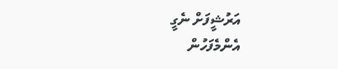އަރުޝީފަށް ނެގީ
އެންމެފަހުން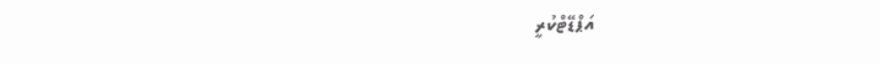އަޕްޑޭޓްކުރީ